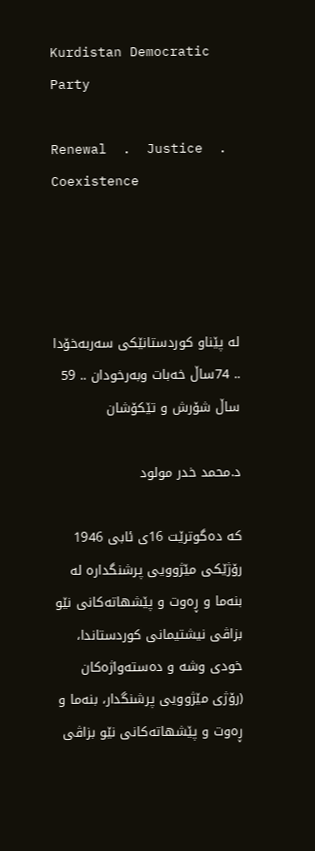Kurdistan Democratic Party

Renewal  .  Justice  .  Coexistence




له‌ پێناو كوردستانێكی سه‌ربه‌خۆدا .. 74ساڵ خه‌بات وبه‌رخودان .. 59 ساڵ شۆرش و تێكۆشان

د.محمد خدر مولود

كه‌ ده‌گوترێت 16ی ئابی 1946 رۆژێكی مێژوویی پرشنگداره‌ له‌ بنه‌ما و ڕه‌وت و پێشهاته‌كانی نێو بزاڤی نیشتیمانی كوردستاندا، خودی وشه ‌و ده‌سته‌واژه‌كان (رۆژی مێژوویی پرشنگدار، بنه‌ما و ڕه‌وت و پێشهاته‌كانی نێو بزاڤی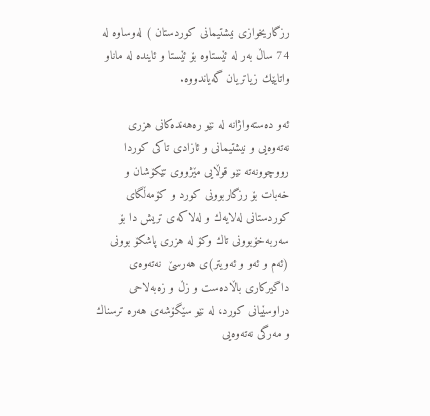رزگاریخوازی نیشتیمانی كوردستان ) له‌وساوه‌ له‌ 74 ساڵ به‌ر له ‌ئێستاوه‌ بۆ ئێستا و ئاینده‌ له ‌ماناو واتایێك زیاتریان گه‌یاندووه‌.

ئه‌و ده‌سته‌واژانه‌ له ‌نێو ره‌هه‌نده‌كانی هزری نه‌ته‌وه‌یی و نیشتیمانی و ئازادی تاكی كوردا رووچوونه‌ته‌ نێو قوڵایی مێژووی تێكۆشان و خه‌بات بۆ رزگاربوونی كورد و كۆمه‌ڵگای كوردستانی له‌لایه‌ك و له‌لاكه‌ی تریش دا بۆ سه‌ربه‌خۆبوونی تاك وكۆ له ‌هزری پاشكۆ بوونی (ئه‌م و ئه‌و و ئه‌ویتر)ی هه‌رسێ  نه‌ته‌وه‌ی داگیركاری باڵاده‌ست و زڵ و زه‌به‌لاحی  دراوسێیانی كورد، له نێو ‌سێگۆشه‌ی هه‌ره‌ ترسناك و مه‌رگی نه‌ته‌وه‌یی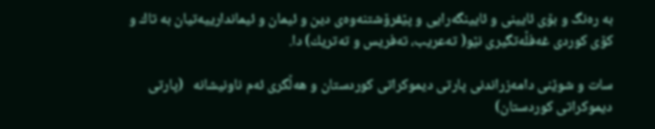به ‌ره‌نگ و بۆی ئایینی و ئایینگه‌رایی و پێفرۆشتنه‌وه‌ی دین و ئیمان و ئیماندارییه‌تیان به تاك و كۆی كوردی غه‌فڵه‌تگیری نێو( ته‌عریب، ته‌فریس و ته‌تریك) دا.

سات و شوێنی دامه‌زراندنی پارتی دیموكراتی كوردستان و هه‌ڵگری ئه‌م ناونیشانه‌   (پارتی  دیموكراتی كوردستان)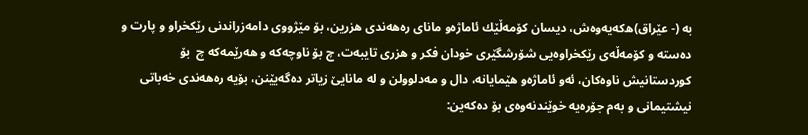به‌ (- عێراق)ه‌كه‌یه‌وه‌ش، دیسان كۆمه‌ڵێك ئاماژه‌و مانای ره‌هه‌ندی هزرین، بۆ مێژووی دامه‌زراندنی رێكخراو و پارت و ده‌سته‌ و كۆمه‌ڵه‌ی رێكخراوه‌یی شۆرشگێری خودان فكر و هزری تایبه‌ت، چ بۆ ناوچه‌كه‌ و هه‌رێمه‌كه‌ چ  بۆ كوردستانیش ناوه‌كان، ئه‌و ئاماژه‌و هێمایانه‌، دال و مه‌دلوولن و له ‌مانایێ زیاتر ده‌گه‌یێنن، بۆیه‌ ره‌هه‌ندی خه‌باتی نیشتیمانی و به‌م جۆره‌یه‌ خوێندنه‌وه‌ی بۆ ده‌كه‌ین: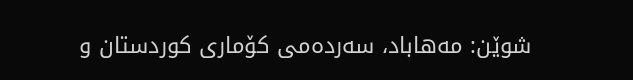شوێن: مه‌هاباد، سه‌رده‌می كۆماری كوردستان و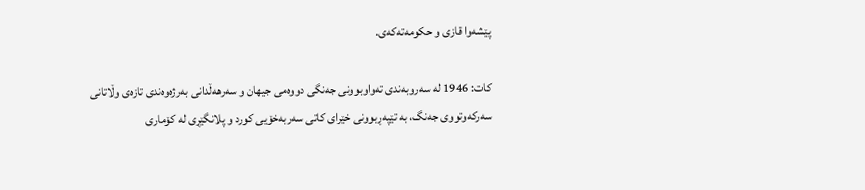پێشه‌وا قازی و حكومه‌ته‌كه‌ی.

كات: 1946 له ‌سه‌روبه‌ندی ته‌واوبوونی جه‌نگی دووه‌می جیهان و سه‌رهه‌ڵدانی به‌رژه‌وه‌ندی تازه‌ی وڵاتانی سه‌ركه‌وتووی جه‌نگ، به‌ تێپه‌ڕبوونی خێرای كاتی سه‌ربه‌خۆیی كورد و پلانگێڕی له كۆماری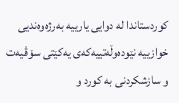كوردستاندا له ‌دوایی یارییه‌ به‌رژه‌وه‌ندیی خوازییه‌ نێوده‌وڵه‌تییه‌كه‌ی یه‌كێتی سۆڤیه‌ت و سازشكردنی به ‌كورد و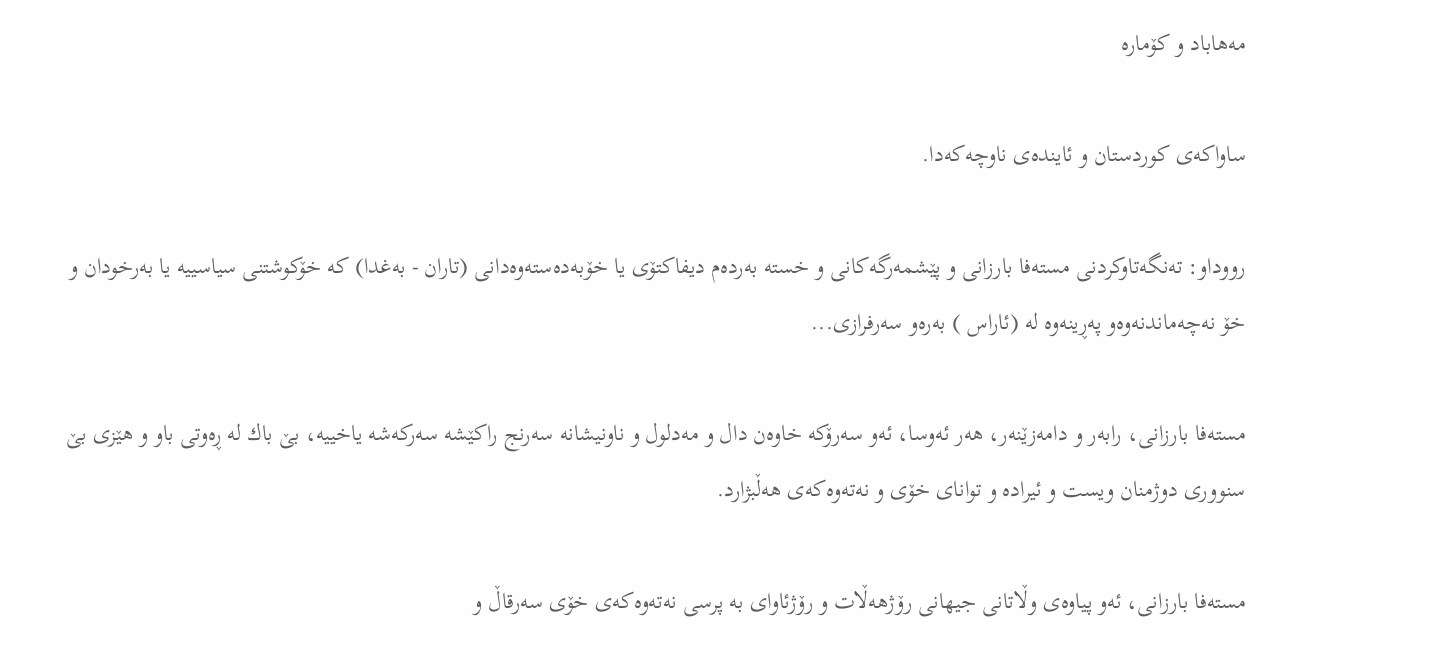مه‌هاباد و كۆماره‌

ساواكه‌ی كوردستان و ئاینده‌ی ناوچه‌كه‌دا.

رووداو: ته‌نگه‌تاوكردنی مسته‌فا بارزانی و پێشمه‌رگه‌‌كانی و خسته‌ به‌رده‌م دیفاكتۆی ‌یا خۆبه‌ده‌سته‌وه‌دانی (تاران - به‌غدا) كه‌ خۆكوشتنی سیاسییه‌ یا به‌رخودان و خۆ نه‌چه‌ماندنه‌وه‌و په‌ڕینه‌وه‌ له‌ (ئاراس ) به‌ره‌و سه‌رفرازی...

مسته‌فا بارزانی، رابه‌ر و دامه‌زێنه‌ر، هه‌ر ئه‌وسا، ئه‌و سه‌رۆكه‌ خاوه‌ن دال و مه‌دلول و ناونیشانه‌ سه‌رنج راكێشه‌ سه‌ركه‌شه‌ یاخییه، بێ باك له‌ ڕه‌وتی باو و هێزی بێ سنووری دوژمنان ویست و ئیراده‌ و توانای خۆی و نه‌ته‌وه‌كه‌ی هه‌ڵبژارد.

مسته‌فا بارزانی، ئه‌و پیاوه‌ی وڵاتانی جیهانی رۆژهه‌ڵات و رۆژئاوای به ‌پرسی نه‌ته‌وه‌كه‌ی خۆی سه‌رقاڵ و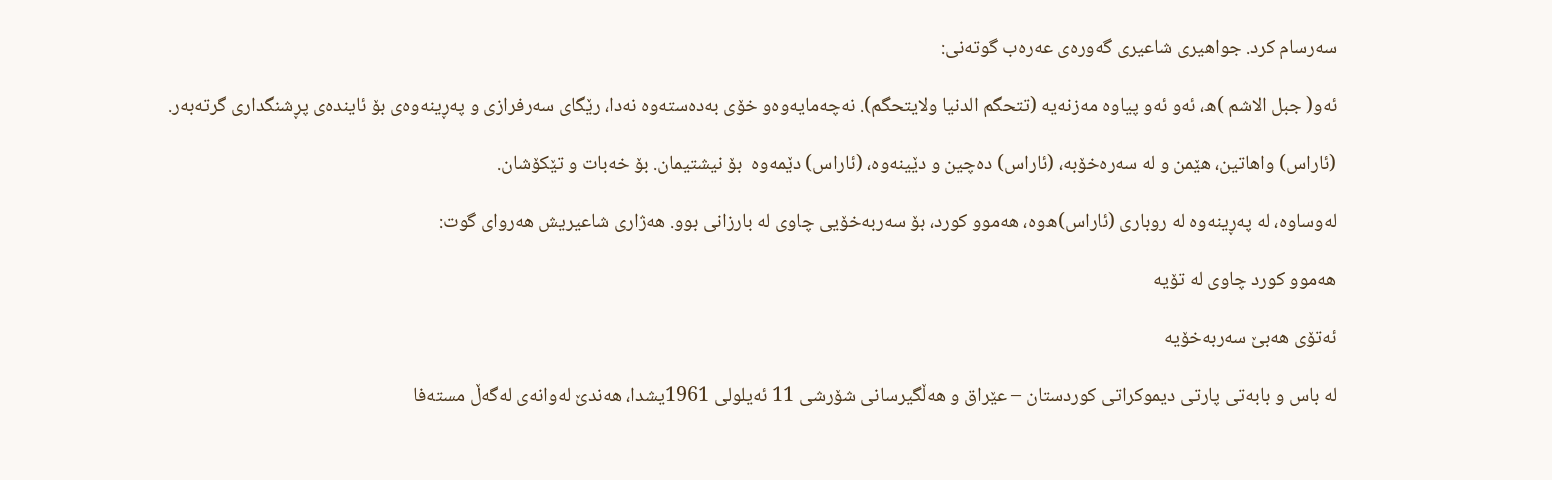سه‌رسام كرد. جواهیری شاعیری گه‌وره‌ی عه‌ره‌ب گوته‌نی:

ئه‌و( جبل الاشم )ه‌، ئه‌و ئه‌و پیاوه‌ مه‌زنه‌یه‌ (تتحگم الدنیا ولایتحگم). نه‌چه‌مایه‌وه‌و خۆی به‌ده‌سته‌وه ‌نه‌دا، رێگای سه‌رفرازی و په‌ڕینه‌وه‌ی بۆ ئاینده‌ی پڕشنگداری گرته‌به‌ر.

(ئاراس) واهاتین، هێمن و له ‌سه‌ره‌خۆبه‌، (ئاراس) ده‌چین و دێینه‌وه‌، (ئاراس) دێمه‌وه‌  بۆ نیشتیمان. بۆ خه‌بات و تێكۆشان.

له‌وساوه‌، له‌ په‌ڕینه‌وه‌ له‌ روباری (ئاراس)ه‌وه‌، هه‌موو كورد، بۆ سه‌ربه‌خۆیی چاوی له‌ بارزانی بوو. هه‌ژاری شاعیریش هه‌روای گوت:

هه‌موو كورد چاوی له ‌تۆیه‌

ئه‌تۆی هه‌بێ سه‌ربه‌خۆیه‌

له‌ باس و بابه‌تی پارتی دیموكراتی كوردستان – عێراق و هه‌ڵگیرسانی شۆرشی 11 ئه‌یلولی 1961یشدا، هه‌ندێ له‌وانه‌ی له‌گه‌ڵ مسته‌فا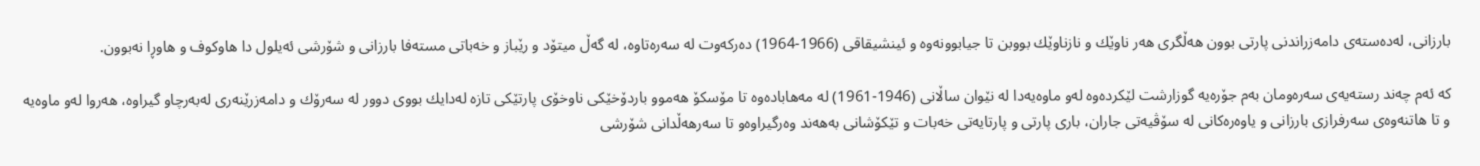بارزانی، له‌ده‌سته‌ی دامه‌زراندنی پارتی بوون هه‌ڵگری هه‌ر ناوێك و نازناوێك بووبن تا جیابوونه‌وه‌ و ئینشیقاقی (1966-1964) ده‌ركه‌وت له‌ سه‌ره‌تاوه‌، له ‌گه‌ڵ میتۆد و رێباز و خه‌باتی مسته‌فا بارزانی و شۆرشی ئه‌یلول دا هاوكوف و هاوڕا نه‌بوون.

كه‌ ئه‌م چه‌ند رسته‌یه‌ی سه‌ره‌ومان به‌م ‌جۆره‌یه‌ گوزارشت لێكرده‌وه‌ له‌و ماوه‌یه‌دا له‌ نێوان ساڵانی (1946-1961) له‌ مه‌هاباده‌وه‌ تا مۆسكۆ هه‌موو باردۆخێكی ناوخۆی پارتێكی تازه‌ له‌دایك بووی دوور له ‌سه‌رۆك و دامه‌زرێنه‌ری له‌به‌رچاو گیراوه‌، هه‌روا له‌و ماوه‌یه‌ و تا هاتنه‌وه‌ی سه‌رفرازی بارزانی و یاوه‌ره‌كانی له ‌سۆڤیه‌تی جاران، باری پارتی و پارتایه‌تی خه‌بات و تێكۆشانی به‌هه‌ند وه‌رگیراوه‌و تا سه‌رهه‌ڵدانی شۆرشی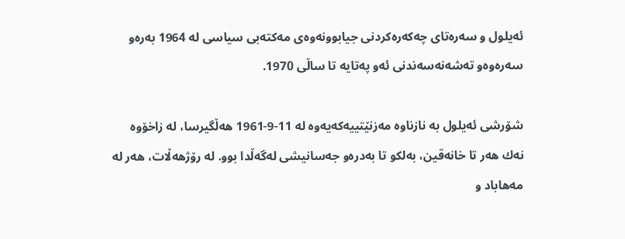ئه‌یلول و سه‌ره‌تای چه‌كه‌ره‌كردنی جیابوونه‌وه‌ی مه‌كته‌بی سیاسی له‌ 1964 به‌ره‌و سه‌ره‌وه‌و ته‌شه‌نه‌سه‌ندنی ئه‌و په‌تایه‌ تا ساڵی 1970.

شۆرشی ئه‌یلول به‌ نازناوه‌ مه‌زنێتییه‌كه‌یه‌وه‌ له‌ 11-9-1961 هه‌ڵگیرسا، له‌ زاخۆوه‌ نه‌ك هه‌ر تا خانه‌قین، به‌لكو تا به‌دره‌و جه‌سانیشی له‌گه‌ڵدا بوو. له‌ رۆژهه‌ڵات، هه‌ر له‌ مه‌هاباد و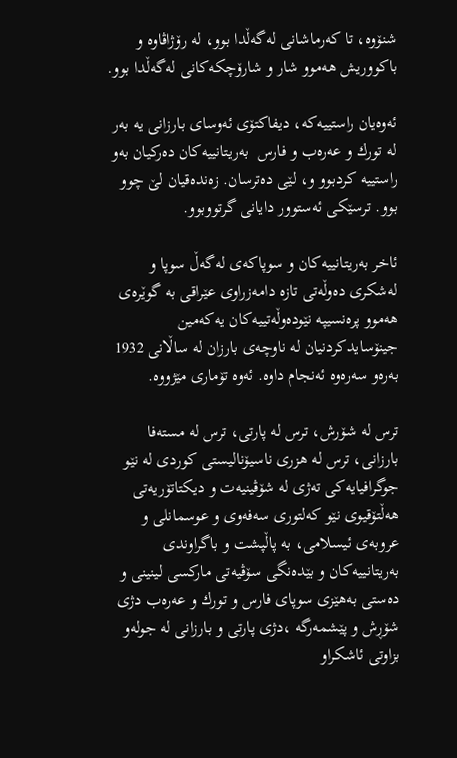شنۆوه‌، تا كه‌رماشانی له‌گه‌ڵدا بوو، له‌ رۆژاڤاوه‌ و باكووریش هه‌موو شار و شارۆچكه‌كانی له‌گه‌ڵدا بوو.

ئه‌وه‌یان راستییه‌كه‌، دیفاكتۆی ئه‌وسای بارزانی یه‌ به‌ر له‌ تورك و عه‌ره‌ب و فارس  به‌ریتانییه‌كان ده‌ركیان به‌و راستییه‌ كردبوو و، لێی ده‌ترسان. زه‌نده‌قیان لێ چوو بوو. ترسێكی ئه‌ستوور دایانی گرتووبوو.

ئاخر به‌ریتانییه‌كان و سوپاكه‌ی له‌گه‌ڵ سوپا و له‌شكری ده‌وڵه‌تی تازه‌ دامه‌زراوی عێراقی به‌ گوێره‌ی هه‌موو پره‌نسیپه‌ نێوده‌وڵه‌تییه‌كان یه‌كه‌مین جینۆسایدكردنیان له‌ ناوچه‌ی بارزان له ‌ساڵانی 1932 به‌ره‌و سه‌ره‌وه‌ ئه‌نجام داوه‌. ئه‌وه‌ تۆماری مێژووه‌.

ترس له‌ شۆرش، ترس له‌ پارتی، ترس له‌ مسته‌فا بارزانی، ترس له‌ هزری ناسیۆنالیستی كوردی له‌ نێو جوگرافیایه‌كی ته‌ژی له‌ شۆڤینیه‌ت و دیكتاتۆریه‌تی هه‌ڵتۆقیوی نێو كه‌لتوری سه‌فه‌وی و عوسمانلی و عروبه‌ی ئیسلامی، به‌ پاڵپشت و باگراوندی به‌ریتانییه‌كان و بێده‌نگی سۆڤیه‌تی ماركسی لینینی و ده‌ستی به‌هێزی سوپای فارس و تورك و عه‌ره‌ب دژی شۆڕش و پێشمه‌رگه‌ ،دژی پارتی و بارزانی له‌ جوله‌و بزاوتی ئاشكراو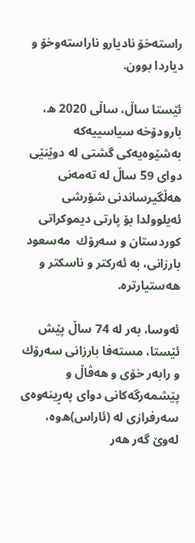راسته‌خۆ نادیارو ناراسته‌وخۆ و دیاردا بوون.

ئێستا ساڵ، ساڵی 2020 ه‌، بارودۆخه‌ سیاسییه‌كه‌ به‌شێوه‌یه‌كی گشتی له‌ دوێنێی دوای 59 ساڵ له ‌ته‌مه‌نی هه‌ڵگیرساندنی شۆرشی ئه‌یلوولدا بۆ پارتی دیموكراتی كوردستان و سه‌رۆك  مه‌سعود بارزانی، به‌ ئه‌ركتر و ناسكتر و هه‌ستیارتره‌.

ئه‌وسا، به‌ر له‌ 74 ساڵ پێش ئێستا، مسته‌فا بارزانی سه‌رۆك و رابه‌ر خۆی و هه‌ڤاڵ و پێشمه‌رگه‌كانی دوای په‌ڕینه‌وه‌ی سه‌رفرازی له‌ (ئاراس)ه‌وه‌، له‌وێ گه‌ر هه‌ر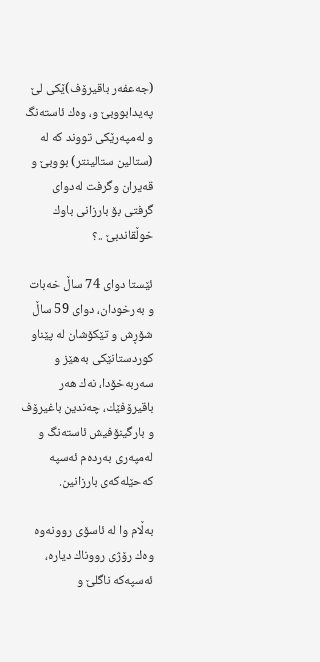(جه‌عفه‌ر باقیرۆف)ێكی لێ په‌یدابووبێ و، وه‌ك ئاسته‌نگ و له‌مپه‌رێكی تووند كه ‌له (ستالین ستالینتر) بووبێ و قه‌یران وگرفت له‌دوای گرفتی بۆ بارزانی باوك خوڵقاندبێ ..؟

ئێستا دوای 74 ساڵ خه‌بات و به‌رخودان، دوای 59 ساڵ شۆڕش و تێكۆشان له‌ پێناو كوردستانێكی به‌هێز و سه‌ربه‌خۆدا، نه‌ك هه‌ر باقیرۆفێك، چه‌ندین باغیرۆف و بارگینۆفیش ئاسته‌نگ و له‌مپه‌ری به‌رده‌م ئه‌سپه‌ كه‌حێله‌كه‌ی بارزانین.

به‌ڵام وا له‌ ئاسۆی روونه‌وه‌ وه‌ك رۆژی رووناك دیاره‌، ئه‌سپه‌كه‌ ناگلێ و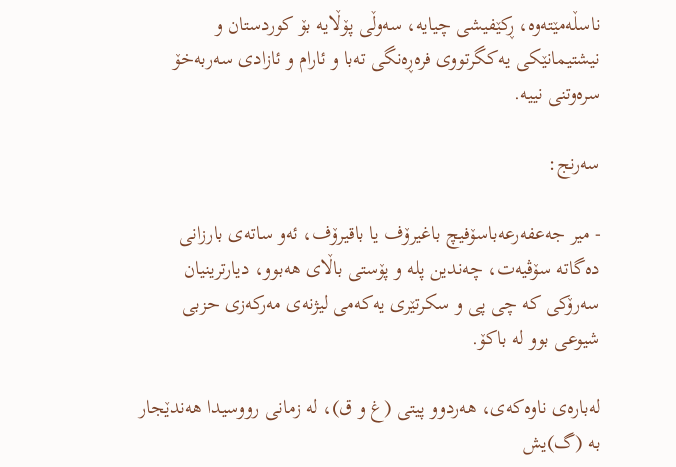ناسڵه‌مێته‌وه‌، ڕكێفیشی چیایه‌، سه‌وڵی پۆڵایه‌ بۆ كوردستان و نیشتیمانێكی یه‌كگرتووی فره‌ڕه‌نگی ته‌با و ئارام و ئازادی سه‌ربه‌خۆ سره‌وتنی نییه‌.

سه‌رنج:

- میر جه‌عفه‌رعه‌باسۆفیچ باغیرۆف یا باقیرۆف، ئه‌و ساته‌ی بارزانی ده‌گاته‌ سۆڤیه‌ت، چه‌ندین پله ‌و پۆستی باڵای هه‌بوو، دیارترینیان سه‌رۆكی كه‌ چی پی و سكرتێری یه‌كه‌می لیژنه‌ی مه‌ركه‌زی حزبی شیوعی بوو له‌ باكۆ.

له‌باره‌ی ناوه‌كه‌ی، هه‌ردوو پیتی (غ و ق)، له ‌زمانی رووسیدا هه‌ندێجار به‌ (گ)یش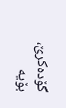گۆده‌كرێ، بۆیه‌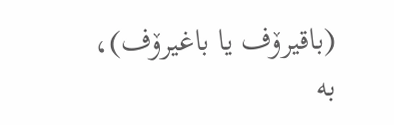(باقیرۆف یا باغیرۆف)، به‌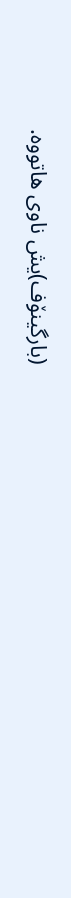(بارگینۆف)یش ناوی هاتووه‌.